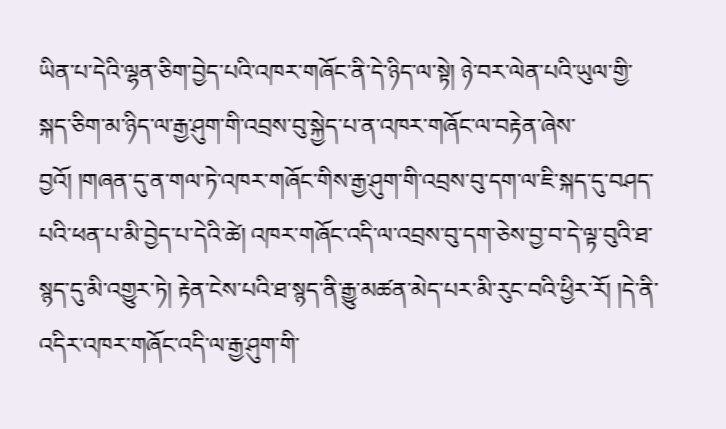ཡིན་པ་དེའི་ལྷན་ཅིག་བྱེད་པའི་འཁར་གཞོང་ནི་དེ་ཉིད་ལ་སྟེ། ཉེ་བར་ལེན་པའི་ཡུལ་གྱི་སྐད་ཅིག་མ་ཉིད་ལ་རྒྱ་ཤུག་གི་འབྲས་བུ་སྐྱེད་པ་ན་འཁར་གཞོང་ལ་བརྟེན་ཞེས་བྱའོ། །གཞན་དུ་ན་གལ་ཏེ་འཁར་གཞོང་གིས་རྒྱ་ཤུག་གི་འབྲས་བུ་དག་ལ་ཇི་སྐད་དུ་བཤད་པའི་ཕན་པ་མི་བྱེད་པ་དེའི་ཚེ། འཁར་གཞོང་འདི་ལ་འབྲས་བུ་དག་ཅེས་བྱ་བ་དེ་ལྟ་བུའི་ཐ་སྙད་དུ་མི་འགྱུར་ཏེ། རྟེན་ངེས་པའི་ཐ་སྙད་ནི་རྒྱུ་མཚན་མེད་པར་མི་རུང་བའི་ཕྱིར་རོ། །དེ་ནི་འདིར་འཁར་གཞོང་འདི་ལ་རྒྱ་ཤུག་གི་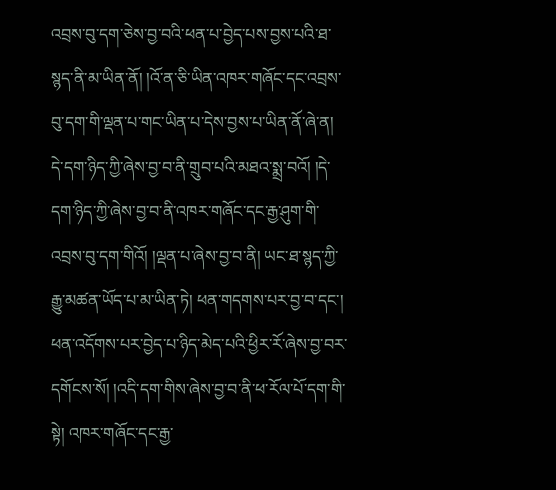འབྲས་བུ་དག་ཅེས་བྱ་བའི་ཕན་པ་བྱེད་པས་བྱས་པའི་ཐ་སྙད་ནི་མ་ཡིན་ནོ། །འོ་ན་ཅི་ཡིན་འཁར་གཞོང་དང་འབྲས་བུ་དག་གི་ལྡན་པ་གང་ཡིན་པ་དེས་བྱས་པ་ཡིན་ནོ་ཞེ་ན། དེ་དག་ཉིད་ཀྱི་ཞེས་བྱ་བ་ནི་གྲུབ་པའི་མཐའ་སྨྲ་བའོ། །དེ་དག་ཉིད་ཀྱི་ཞེས་བྱ་བ་ནི་འཁར་གཞོང་དང་རྒྱ་ཤུག་གི་འབྲས་བུ་དག་གིའོ། །ལྡན་པ་ཞེས་བྱ་བ་ནི། ཡང་ཐ་སྙད་ཀྱི་རྒྱུ་མཚན་ཡོད་པ་མ་ཡིན་ཏེ། ཕན་གདགས་པར་བྱ་བ་དང་། ཕན་འདོགས་པར་བྱེད་པ་ཉིད་མེད་པའི་ཕྱིར་རོ་ཞེས་བྱ་བར་དགོངས་སོ། །འདི་དག་གིས་ཞེས་བྱ་བ་ནི་ཕ་རོལ་པོ་དག་གི་སྟེ། འཁར་གཞོང་དང་རྒྱ་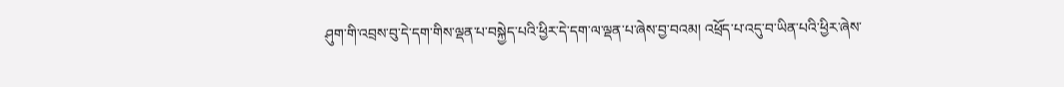ཤུག་གི་འབྲས་བུ་དེ་དག་གིས་ལྡན་པ་བསྐྱེད་པའི་ཕྱིར་དེ་དག་ལ་ལྡན་པ་ཞེས་བྱ་བའམ། འཕྲོད་པ་འདུ་བ་ཡིན་པའི་ཕྱིར་ཞེས་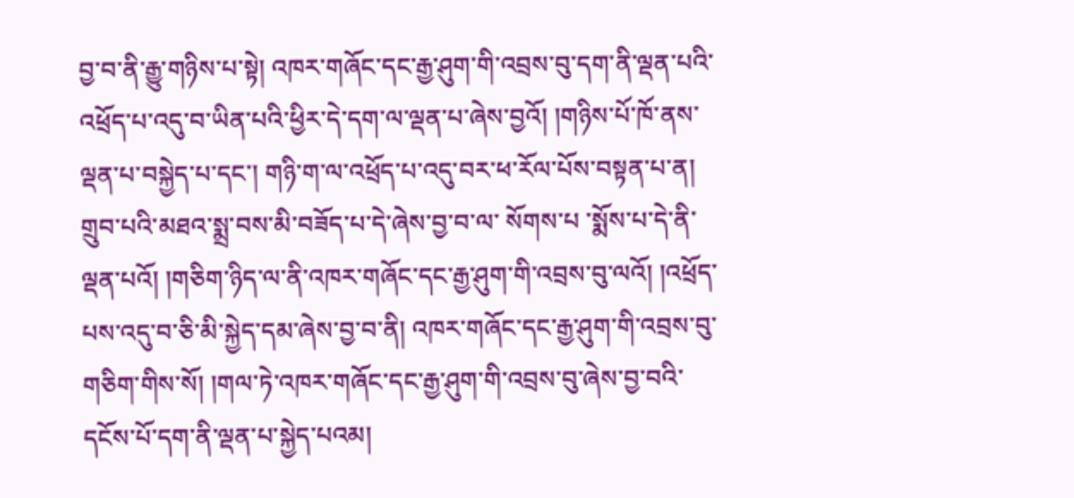བྱ་བ་ནི་རྒྱུ་གཉིས་པ་སྟེ། འཁར་གཞོང་དང་རྒྱ་ཤུག་གི་འབྲས་བུ་དག་ནི་ལྡན་པའི་འཕྲོད་པ་འདུ་བ་ཡིན་པའི་ཕྱིར་དེ་དག་ལ་ལྡན་པ་ཞེས་བྱའོ། །གཉིས་པོ་ཁོ་ནས་ལྡན་པ་བསྐྱེད་པ་དང་། གཉི་ག་ལ་འཕྲོད་པ་འདུ་བར་ཕ་རོལ་པོས་བསྟན་པ་ན། གྲུབ་པའི་མཐའ་སྨྲ་བས་མི་བཟོད་པ་དེ་ཞེས་བྱ་བ་ལ་ སོགས་པ ་སྨོས་པ་དེ་ནི་ལྡན་པའོ། །གཅིག་ཉིད་ལ་ནི་འཁར་གཞོང་དང་རྒྱ་ཤུག་གི་འབྲས་བུ་ལའོ། །འཕྲོད་པས་འདུ་བ་ཅི་མི་སྐྱེད་དམ་ཞེས་བྱ་བ་ནི། འཁར་གཞོང་དང་རྒྱ་ཤུག་གི་འབྲས་བུ་གཅིག་གིས་སོ། །གལ་ཏེ་འཁར་གཞོང་དང་རྒྱ་ཤུག་གི་འབྲས་བུ་ཞེས་བྱ་བའི་དངོས་པོ་དག་ནི་ལྡན་པ་སྐྱེད་པའམ།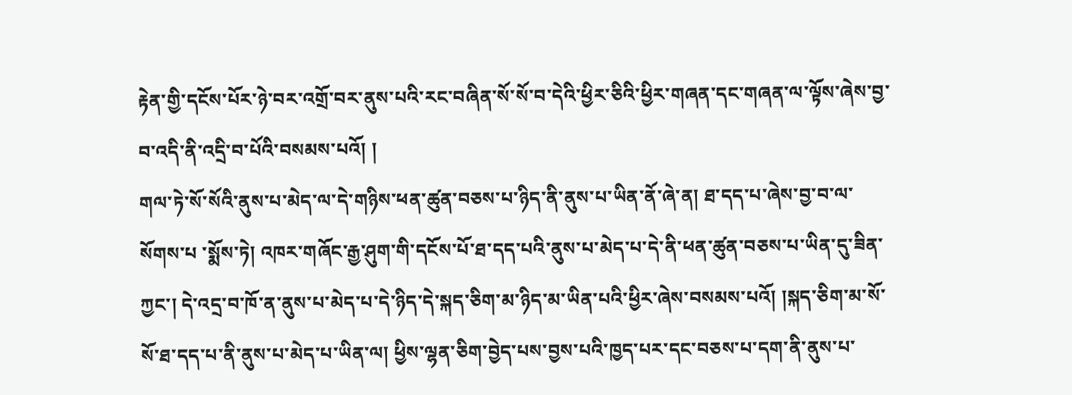རྟེན་གྱི་དངོས་པོར་ཉེ་བར་འགྲོ་བར་ནུས་པའི་རང་བཞིན་སོ་སོ་བ་དེའི་ཕྱིར་ཅིའི་ཕྱིར་གཞན་དང་གཞན་ལ་ལྟོས་ཞེས་བྱ་བ་འདི་ནི་འདྲི་བ་པོའི་བསམས་པའོ། །
གལ་ཏེ་སོ་སོའི་ནུས་པ་མེད་ལ་དེ་གཉིས་ཕན་ཚུན་བཅས་པ་ཉིད་ནི་ནུས་པ་ཡིན་ནོ་ཞེ་ན། ཐ་དད་པ་ཞེས་བྱ་བ་ལ་ སོགས་པ ་སྨོས་ཏེ། འཁར་གཞོང་རྒྱ་ཤུག་གི་དངོས་པོ་ཐ་དད་པའི་ནུས་པ་མེད་པ་དེ་ནི་ཕན་ཚུན་བཅས་པ་ཡིན་དུ་ཟིན་ཀྱང་། དེ་འདྲ་བ་ཁོ་ན་ནུས་པ་མེད་པ་དེ་ཉིད་དེ་སྐད་ཅིག་མ་ཉིད་མ་ཡིན་པའི་ཕྱིར་ཞེས་བསམས་པའོ། །སྐད་ཅིག་མ་སོ་སོ་ཐ་དད་པ་ནི་ནུས་པ་མེད་པ་ཡིན་ལ། ཕྱིས་ལྷན་ཅིག་བྱེད་པས་བྱས་པའི་ཁྱད་པར་དང་བཅས་པ་དག་ནི་ནུས་པ་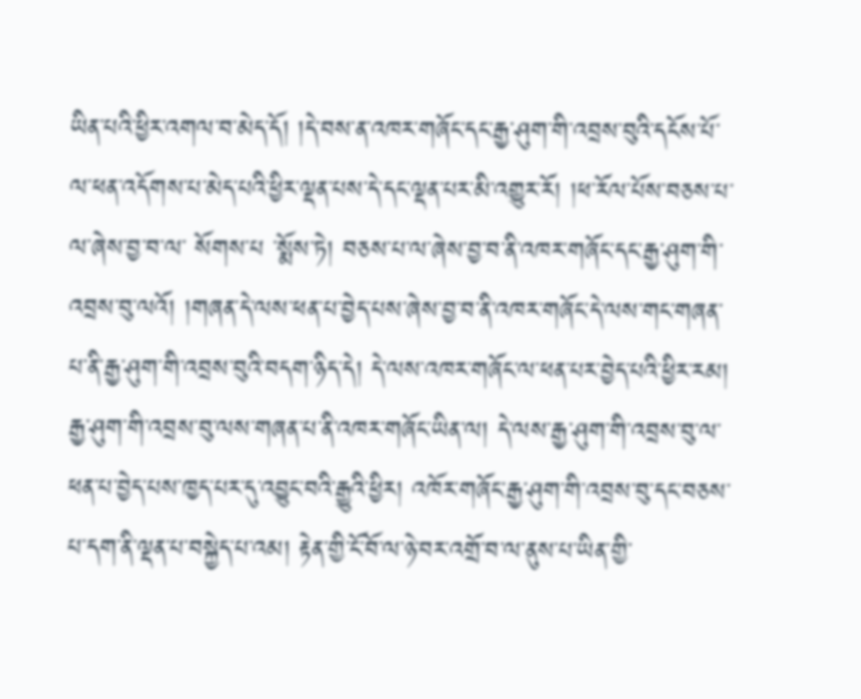ཡིན་པའི་ཕྱིར་འགལ་བ་མེད་དོ། །དེ་བས་ན་འཁར་གཞོང་དང་རྒྱ་ཤུག་གི་འབྲས་བུའི་དངོས་པོ་ལ་ཕན་འདོགས་པ་མེད་པའི་ཕྱིར་ལྡན་པས་དེ་དང་ལྡན་པར་མི་འགྱུར་རོ། །ཕ་རོལ་པོས་བཅས་པ་ལ་ཞེས་བྱ་བ་ལ་ སོགས་པ ་སྨོས་ཏེ། བཅས་པ་ལ་ཞེས་བྱ་བ་ནི་འཁར་གཞོང་དང་རྒྱ་ཤུག་གི་འབྲས་བུ་ལའོ། །གཞན་དེ་ལས་ཕན་པ་བྱེད་པས་ཞེས་བྱ་བ་ནི་འཁར་གཞོང་དེ་ལས་གང་གཞན་པ་ནི་རྒྱ་ཤུག་གི་འབྲས་བུའི་བདག་ཉིད་དེ། དེ་ལས་འཁར་གཞོང་ལ་ཕན་པར་བྱེད་པའི་ཕྱིར་རམ། རྒྱ་ཤུག་གི་འབྲས་བུ་ལས་གཞན་པ་ནི་འཁར་གཞོང་ཡིན་ལ། དེ་ལས་རྒྱ་ཤུག་གི་འབྲས་བུ་ལ་ཕན་པ་བྱེད་པས་ཁྱད་པར་དུ་འབྱུང་བའི་རྒྱུའི་ཕྱིར། འཁོར་གཞོང་རྒྱ་ཤུག་གི་འབྲས་བུ་དང་བཅས་པ་དག་ནི་ལྡན་པ་བསྐྱེད་པ་འམ། རྟེན་གྱི་ངོ་བོ་ལ་ཉེ་བར་འགྲོ་བ་ལ་ནུས་པ་ཡིན་གྱི་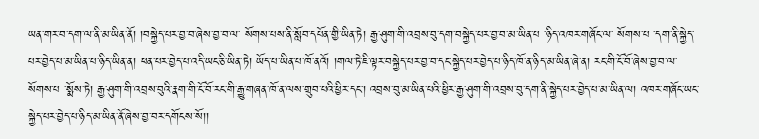ཡན་གར་བ་དག་ལ་ནི་མ་ཡིན་ནོ། །བསྐྱེད་པར་བྱ་བ་ཞེས་བྱ་བ་ལ་ སོགས་པས་ནི་སློབ་དཔོན་གྱི་ཡིན་ཏེ། རྒྱ་ཤུག་གི་འབྲས་བུ་དག་བསྐྱེད་པར་བྱ་བ་མ་ཡིན་པ ་ཉིད་འཁར་གཞོང་ལ་ སོགས་པ ་དག་ནི་སྐྱེད་པར་བྱེད་པ་མ་ཡིན་པ་ཉིད་ཡིན་ན། ཕན་པར་བྱེད་པ་འདི་ཡང་ཅི་ཡིན་ཏེ། ཡོད་པ་ཡིན་པ་ཁོ་ནའོ། །གལ་ཏེ་ཇི་ལྟར་བསྐྱེད་པར་བྱ་བ་དང་སྐྱེད་པར་བྱེད་པ་ཉིད་ཁོ་ན་ཉིད་མ་ཡིན་ཞེ་ན། རང་གི་ངོ་བོ་ཞེས་བྱ་བ་ལ་ སོགས་པ ་སྨོས་ཏེ། རྒྱ་ཤུག་གི་འབྲས་བུའི་རྣག་གི་ངོ་བོ་རང་གི་རྒྱུ་གཞན་ཁོ་ན་ལས་གྲུབ་པའི་ཕྱིར་དང་། འབྲས་བུ་མ་ཡིན་པའི་ཕྱིར་རྒྱ་ཤུག་གི་འབྲས་བུ་དག་ནི་སྐྱེད་པར་བྱེད་པ་མ་ཡིན་ལ། འཁར་གཞོང་ཡང་སྐྱེད་པར་བྱེད་པ་ཉིད་མ་ཡིན་ནོ་ཞེས་བྱ་བར་དགོངས་སོ།།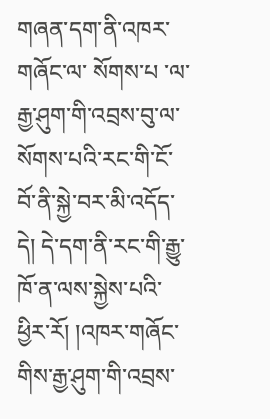གཞན་དག་ནི་འཁར་གཞོང་ལ་ སོགས་པ ་ལ་རྒྱ་ཤུག་གི་འབྲས་བུ་ལ་སོགས་པའི་རང་གི་ངོ་བོ་ནི་སྐྱེ་བར་མི་འདོད་དེ། དེ་དག་ནི་རང་གི་རྒྱུ་ཁོ་ན་ལས་སྐྱེས་པའི་ཕྱིར་རོ། །འཁར་གཞོང་གིས་རྒྱ་ཤུག་གི་འབྲས་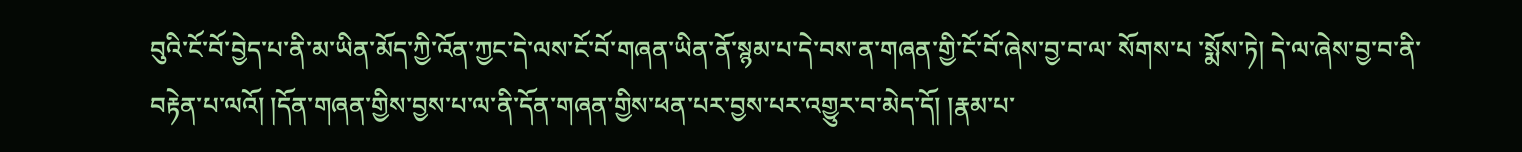བུའི་ངོ་བོ་བྱེད་པ་ནི་མ་ཡིན་མོད་ཀྱི་འོན་ཀྱང་དེ་ལས་ངོ་བོ་གཞན་ཡིན་ནོ་སྙམ་པ་དེ་བས་ན་གཞན་གྱི་ངོ་བོ་ཞེས་བྱ་བ་ལ་ སོགས་པ ་སྨོས་ཏེ། དེ་ལ་ཞེས་བྱ་བ་ནི་བརྟེན་པ་ལའོ། །དོན་གཞན་གྱིས་བྱས་པ་ལ་ནི་དོན་གཞན་གྱིས་ཕན་པར་བྱས་པར་འགྱུར་བ་མེད་དོ། །རྣམ་པ་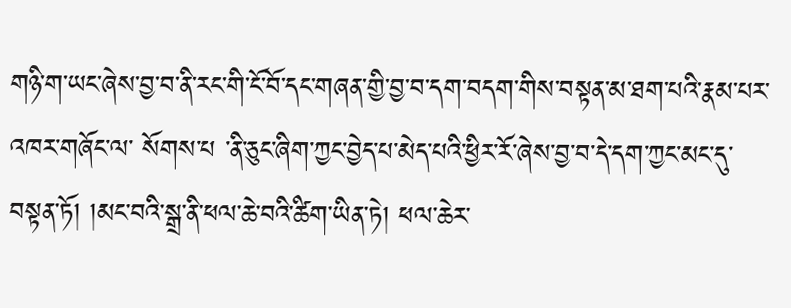གཉི་ག་ཡང་ཞེས་བྱ་བ་ནི་རང་གི་ངོ་བོ་དང་གཞན་གྱི་བྱ་བ་དག་བདག་གིས་བསྟན་མ་ཐག་པའི་རྣམ་པར་འཁར་གཞོང་ལ་ སོགས་པ ་ནི་ཅུང་ཞིག་ཀྱང་བྱེད་པ་མེད་པའི་ཕྱིར་རོ་ཞེས་བྱ་བ་དེ་དག་ཀྱང་མང་དུ་བསྟན་ཏོ། །མང་བའི་སྒྲ་ནི་ཕལ་ཆེ་བའི་ཚིག་ཡིན་ཏེ། ཕལ་ཆེར་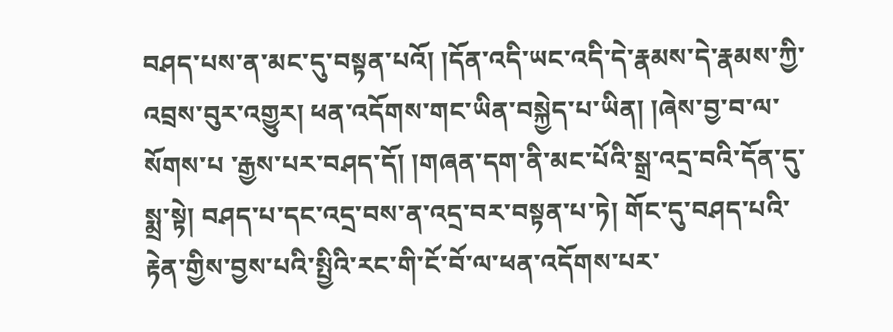བཤད་པས་ན་མང་དུ་བསྟན་པའོ། །དོན་འདི་ཡང་འདི་དེ་རྣམས་དེ་རྣམས་ཀྱི་འབྲས་བུར་འགྱུར། ཕན་འདོགས་གང་ཡིན་བསྐྱེད་པ་ཡིན། །ཞེས་བྱ་བ་ལ་ སོགས་པ ་རྒྱས་པར་བཤད་དོ། །གཞན་དག་ནི་མང་པོའི་སྒྲ་འདྲ་བའི་དོན་དུ་སྨྲ་སྟེ། བཤད་པ་དང་འདྲ་བས་ན་འདྲ་བར་བསྟན་པ་ཏེ། གོང་དུ་བཤད་པའི་རྟེན་གྱིས་བྱས་པའི་སྤྱིའི་རང་གི་ངོ་བོ་ལ་ཕན་འདོགས་པར་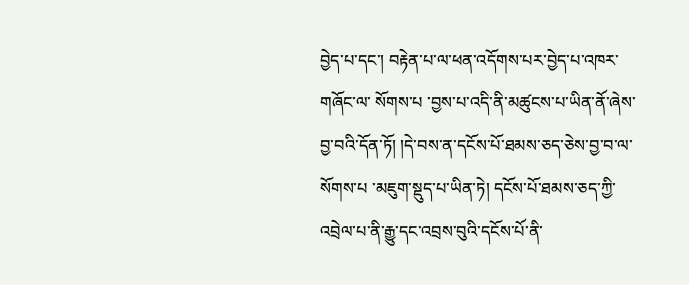བྱེད་པ་དང་། བརྟེན་པ་ལ་ཕན་འདོགས་པར་བྱེད་པ་འཁར་གཞོང་ལ་ སོགས་པ ་བྱས་པ་འདི་ནི་མཚུངས་པ་ཡིན་ནོ་ཞེས་བྱ་བའི་དོན་ཏོ། །དེ་བས་ན་དངོས་པོ་ཐམས་ཅད་ཅེས་བྱ་བ་ལ་ སོགས་པ ་མཇུག་སྡུད་པ་ཡིན་ཏེ། དངོས་པོ་ཐམས་ཅད་ཀྱི་འབྲེལ་པ་ནི་རྒྱུ་དང་འབྲས་བུའི་དངོས་པོ་ནི་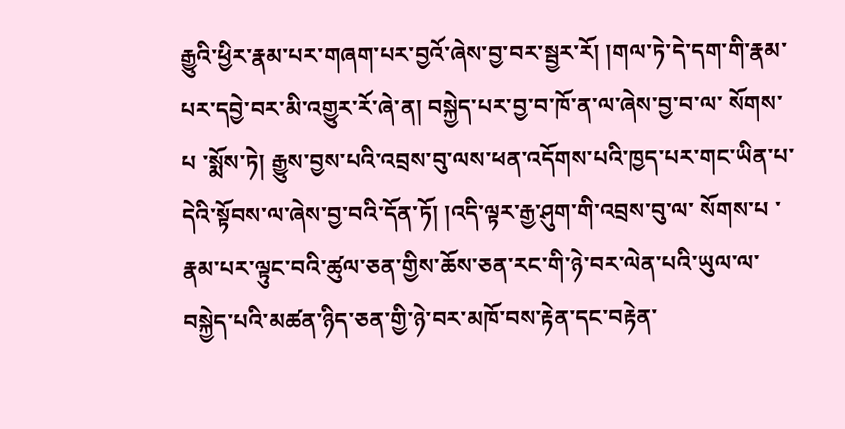རྒྱུའི་ཕྱིར་རྣམ་པར་གཞག་པར་བྱའོ་ཞེས་བྱ་བར་སྦྱར་རོ། །གལ་ཏེ་དེ་དག་གི་རྣམ་པར་དབྱེ་བར་མི་འགྱུར་རོ་ཞེ་ན། བསྐྱེད་པར་བྱ་བ་ཁོ་ན་ལ་ཞེས་བྱ་བ་ལ་ སོགས་པ ་སྨོས་ཏེ། རྒྱུས་བྱས་པའི་འབྲས་བུ་ལས་ཕན་འདོགས་པའི་ཁྱད་པར་གང་ཡིན་པ་དེའི་སྟོབས་ལ་ཞེས་བྱ་བའི་དོན་ཏོ། །འདི་ལྟར་རྒྱ་ཤུག་གི་འབྲས་བུ་ལ་ སོགས་པ ་རྣམ་པར་ལྟུང་བའི་ཚུལ་ཅན་གྱིས་ཆོས་ཅན་རང་གི་ཉེ་བར་ལེན་པའི་ཡུལ་ལ་བསྐྱེད་པའི་མཚན་ཉིད་ཅན་གྱི་ཉེ་བར་མཁོ་བས་རྟེན་དང་བརྟེན་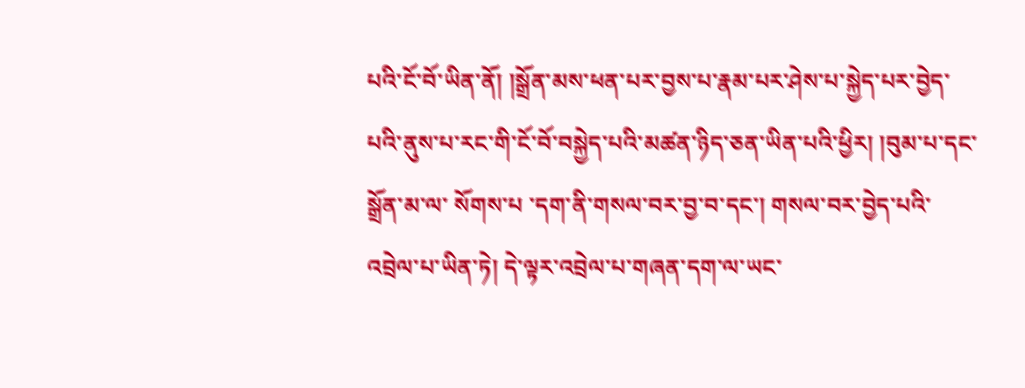པའི་ངོ་བོ་ཡིན་ནོ། །སྒྲོན་མས་ཕན་པར་བྱས་པ་རྣམ་པར་ཤེས་པ་སྐྱེད་པར་བྱེད་པའི་ནུས་པ་རང་གི་ངོ་བོ་བསྐྱེད་པའི་མཚན་ཉིད་ཅན་ཡིན་པའི་ཕྱིར། །བུམ་པ་དང་སྒྲོན་མ་ལ་ སོགས་པ ་དག་ནི་གསལ་བར་བྱ་བ་དང་། གསལ་བར་བྱེད་པའི་འབྲེལ་པ་ཡིན་ཏེ། དེ་ལྟར་འབྲེལ་པ་གཞན་དག་ལ་ཡང་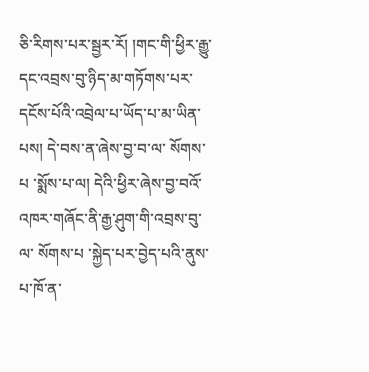ཅི་རིགས་པར་སྦྱར་རོ། །གང་གི་ཕྱིར་རྒྱུ་དང་འབྲས་བུ་ཉིད་མ་གཏོགས་པར་དངོས་པོའི་འབྲེལ་པ་ཡོད་པ་མ་ཡིན་པས། དེ་བས་ན་ཞེས་བྱ་བ་ལ་ སོགས་པ ་སྨོས་པ་ལ། དེའི་ཕྱིར་ཞེས་བྱ་བའོ་འཁར་གཞོང་ནི་རྒྱ་ཤུག་གི་འབྲས་བུ་ལ་ སོགས་པ ་སྐྱེད་པར་བྱེད་པའི་ནུས་པ་ཁོ་ན་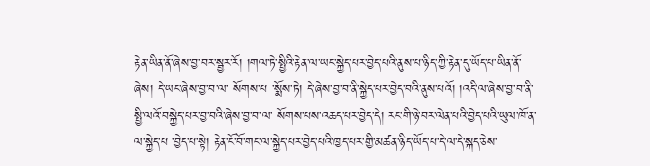རྟེན་ཡིན་ནོ་ཞེས་བྱ་བར་སྦྱར་རོ། །གལ་ཏེ་སྤྱིའི་རྟེན་ལ་ཡང་སྐྱེད་པར་བྱེད་པའི་ནུས་པ་ཉིད་ཀྱི་རྟེན་དུ་ཡོད་པ་ཡིན་ནོ་ཞེས། དེ་ཡང་ཞེས་བྱ་བ་ལ་ སོགས་པ ་སྨོས་ཏེ། དེ་ཞེས་བྱ་བ་ནི་སྐྱེད་པར་བྱེད་བའི་ནུས་པའོ། །འདི་ལ་ཞེས་བྱ་བ་ནི་སྤྱི་ལའོ་བསྐྱེད་པར་བྱ་བའི་ཞེས་བྱ་བ་ལ་ སོགས་པས་འཆད་པར་བྱེད་དེ། རང་གི་ཉེ་བར་ལེན་པའི་བྱེད་པའི་ཡུལ་ཁོ་ན་ལ་སྐྱེད་པ ་བྱེད་པ་སྟེ། རྟེན་ངོ་བོ་གང་ལ་སྐྱེད་པར་བྱེད་པའི་ཁྱད་པར་གྱི་མཚན་ཉིད་ཡོད་པ་དེ་ལ་དེ་སྐད་ཅེས་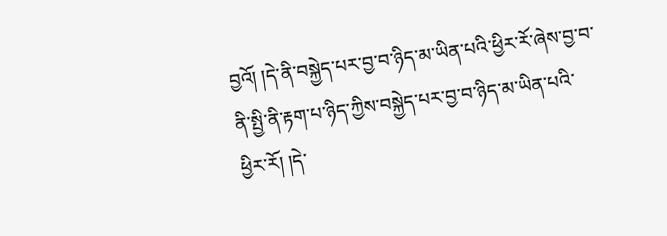བྱའོ། །དེ་ནི་བསྐྱེད་པར་བྱ་བ་ཉིད་མ་ཡིན་པའི་ཕྱིར་རོ་ཞེས་བྱ་བ་ནི་སྤྱི་ནི་རྟག་པ་ཉིད་ཀྱིས་བསྐྱེད་པར་བྱ་བ་ཉིད་མ་ཡིན་པའི་ཕྱིར་རོ། །དེ་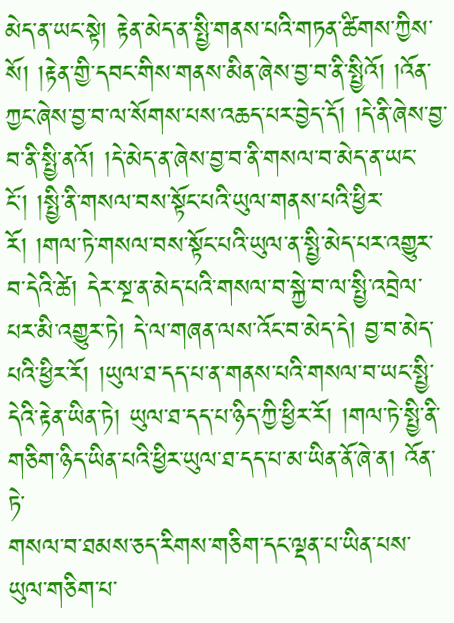མེད་ན་ཡང་སྟེ། རྟེན་མེད་ན་སྤྱི་གནས་པའི་གཏན་ཚིགས་ཀྱིས་སོ། །རྟེན་གྱི་དབང་གིས་གནས་མིན་ཞེས་བྱ་བ་ནི་སྤྱིའོ། །འོན་ཀྱང་ཞེས་བྱ་བ་ལ་སོགས་པས་འཆད་པར་བྱེད་དོ། །དེ་ནི་ཞེས་བྱ་བ་ནི་སྤྱི་ནའོ། །དེ་མེད་ན་ཞེས་བྱ་བ་ནི་གསལ་བ་མེད་ན་ཡང་ངོ་། །སྤྱི་ནི་གསལ་བས་སྟོང་པའི་ཡུལ་གནས་པའི་ཕྱིར་རོ། །གལ་ཏེ་གསལ་བས་སྟོང་པའི་ཡུལ་ན་སྤྱི་མེད་པར་འགྱུར་བ་དེའི་ཚེ། དེར་སྔ་ན་མེད་པའི་གསལ་བ་སྐྱེ་བ་ལ་སྤྱི་འབྲེལ་པར་མི་འགྱུར་ཏེ། དེ་ལ་གཞན་ལས་འོང་བ་མེད་དེ། བྱ་བ་མེད་པའི་ཕྱིར་རོ། །ཡུལ་ཐ་དད་པ་ན་གནས་པའི་གསལ་བ་ཡང་སྤྱི་དེའི་རྟེན་ཡིན་ཏེ། ཡུལ་ཐ་དད་པ་ཉིད་ཀྱི་ཕྱིར་རོ། །གལ་ཏེ་སྤྱི་ནི་གཅིག་ཉིད་ཡིན་པའི་ཕྱིར་ཡུལ་ཐ་དད་པ་མ་ཡིན་ནོ་ཞེ་ན། འོན་ཏེ་
གསལ་བ་ཐམས་ཅད་རིགས་གཅིག་དང་ལྡན་པ་ཡིན་པས་ཡུལ་གཅིག་པ་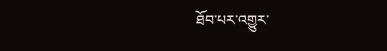ཐོབ་པར་འགྱུར་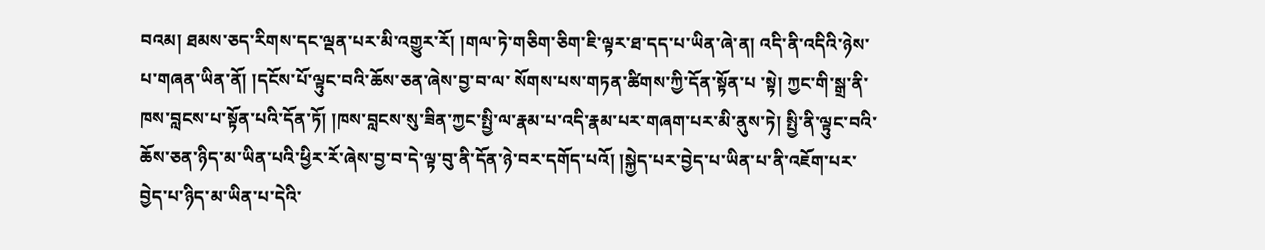བའམ། ཐམས་ཅད་རིགས་དང་ལྡན་པར་མི་འགྱུར་རོ། །གལ་ཏེ་གཅིག་ཅིག་ཇི་ལྟར་ཐ་དད་པ་ཡིན་ཞེ་ན། འདི་ནི་འདིའི་ཉེས་པ་གཞན་ཡིན་ནོ། །དངོས་པོ་ལྟུང་བའི་ཆོས་ཅན་ཞེས་བྱ་བ་ལ་ སོགས་པས་གཏན་ཚིགས་ཀྱི་དོན་སྟོན་པ ་སྟེ། ཀྱང་གི་སྒྲ་ནི་ཁས་བླངས་པ་སྟོན་པའི་དོན་ཏོ། །ཁས་བླངས་སུ་ཟིན་ཀྱང་སྤྱི་ལ་རྣམ་པ་འདི་རྣམ་པར་གཞག་པར་མི་ནུས་ཏེ། སྤྱི་ནི་ལྟུང་བའི་ཆོས་ཅན་ཉིད་མ་ཡིན་པའི་ཕྱིར་རོ་ཞེས་བྱ་བ་དེ་ལྟ་བུ་ནི་དོན་ཉེ་བར་དགོད་པའོ། །སྐྱེད་པར་བྱེད་པ་ཡིན་པ་ནི་འཇོག་པར་བྱེད་པ་ཉིད་མ་ཡིན་པ་དེའི་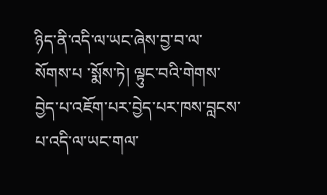ཉིད་ནི་འདི་ལ་ཡང་ཞེས་བྱ་བ་ལ་ སོགས་པ ་སྨོས་ཏེ། ལྟུང་བའི་གེགས་བྱེད་པ་འཇོག་པར་བྱེད་པར་ཁས་བླངས་པ་འདི་ལ་ཡང་གལ་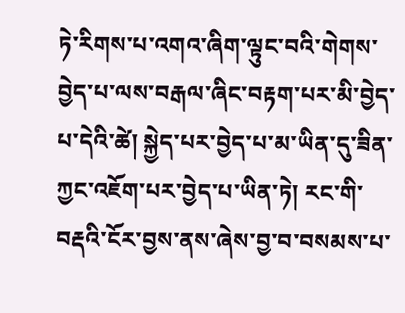ཏེ་རིགས་པ་འགའ་ཞིག་ལྟུང་བའི་གེགས་བྱེད་པ་ལས་བརྒལ་ཞིང་བརྟག་པར་མི་བྱེད་པ་དེའི་ཚེ། སྐྱེད་པར་བྱེད་པ་མ་ཡིན་དུ་ཟིན་ཀྱང་འཇོག་པར་བྱེད་པ་ཡིན་ཏེ། རང་གི་བརྡའི་ངོར་བྱས་ནས་ཞེས་བྱ་བ་བསམས་པ་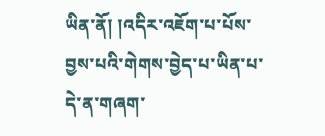ཡིན་ནོ། །འདིར་འཇོག་པ་པོས་བྱས་པའི་གེགས་བྱེད་པ་ཡིན་པ་དེ་ན་གཞག་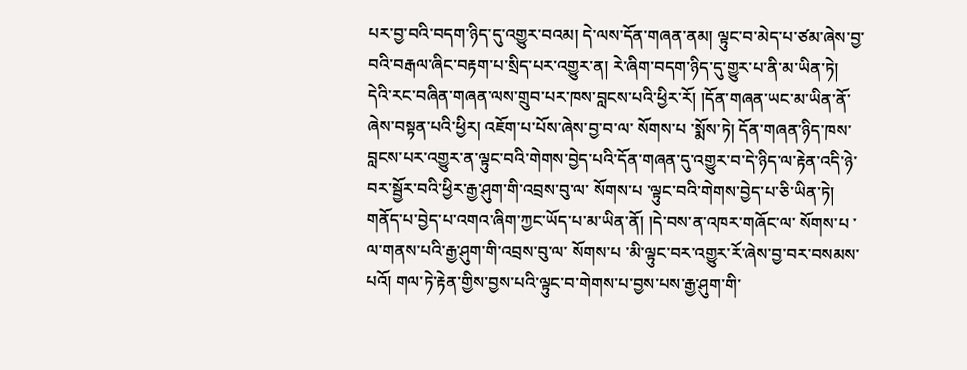པར་བྱ་བའི་བདག་ཉིད་དུ་འགྱུར་བའམ། དེ་ལས་དོན་གཞན་ནམ། ལྟུང་བ་མེད་པ་ཙམ་ཞེས་བྱ་བའི་བརྒལ་ཞིང་བརྟག་པ་སྲིད་པར་འགྱུར་ན། རེ་ཞིག་བདག་ཉིད་དུ་གྱུར་པ་ནི་མ་ཡིན་ཏེ། དེའི་རང་བཞིན་གཞན་ལས་གྲུབ་པར་ཁས་བླངས་པའི་ཕྱིར་རོ། །དོན་གཞན་ཡང་མ་ཡིན་ནོ་ཞེས་བསྟན་པའི་ཕྱིར། འཇོག་པ་པོས་ཞེས་བྱ་བ་ལ་ སོགས་པ ་སྨོས་ཏེ། དོན་གཞན་ཉིད་ཁས་བླངས་པར་འགྱུར་ན་ལྟུང་བའི་གེགས་བྱེད་པའི་དོན་གཞན་དུ་འགྱུར་བ་དེ་ཉིད་ལ་རྟེན་འདི་ཉེ་བར་སྦྱོར་བའི་ཕྱིར་རྒྱ་ཤུག་གི་འབྲས་བུ་ལ་ སོགས་པ ་ལྟུང་བའི་གེགས་བྱེད་པ་ཅི་ཡིན་ཏེ། གནོད་པ་བྱེད་པ་འགའ་ཞིག་ཀྱང་ཡོད་པ་མ་ཡིན་ནོ། །དེ་བས་ན་འཁར་གཞོང་ལ་ སོགས་པ ་ལ་གནས་པའི་རྒྱ་ཤུག་གི་འབྲས་བུ་ལ་ སོགས་པ ་མི་ལྟུང་བར་འགྱུར་རོ་ཞེས་བྱ་བར་བསམས་པའོ། གལ་ཏེ་རྟེན་གྱིས་བྱས་པའི་ལྟུང་བ་གེགས་པ་བྱས་པས་རྒྱ་ཤུག་གི་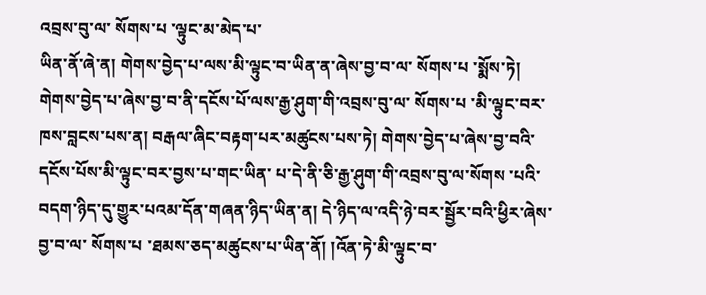འབྲས་བུ་ལ་ སོགས་པ ་ལྟུང་མ་མེད་པ་
ཡིན་ནོ་ཞེ་ན། གེགས་བྱེད་པ་ལས་མི་ལྟུང་བ་ཡིན་ན་ཞེས་བྱ་བ་ལ་ སོགས་པ ་སྨོས་ཏེ། གེགས་བྱེད་པ་ཞེས་བྱ་བ་ནི་དངོས་པོ་ལས་རྒྱ་ཤུག་གི་འབྲས་བུ་ལ་ སོགས་པ ་མི་ལྟུང་བར་ཁས་བླངས་པས་ན། བརྒལ་ཞིང་བརྟག་པར་མཚུངས་པས་ཏེ། གེགས་བྱེད་པ་ཞེས་བྱ་བའི་དངོས་པོས་མི་ལྟུང་བར་བྱས་པ་གང་ཡིན་ པ་དེ་ནི་ཅི་རྒྱ་ཤུག་གི་འབྲས་བུ་ལ་སོགས ་པའི་བདག་ཉིད་དུ་གྱུར་པའམ་དོན་གཞན་ཉིད་ཡིན་ན། དེ་ཉིད་ལ་འདི་ཉེ་བར་སྦྱོར་བའི་ཕྱིར་ཞེས་བྱ་བ་ལ་ སོགས་པ ་ཐམས་ཅད་མཚུངས་པ་ཡིན་ནོ། །འོན་ཏེ་མི་ལྟུང་བ་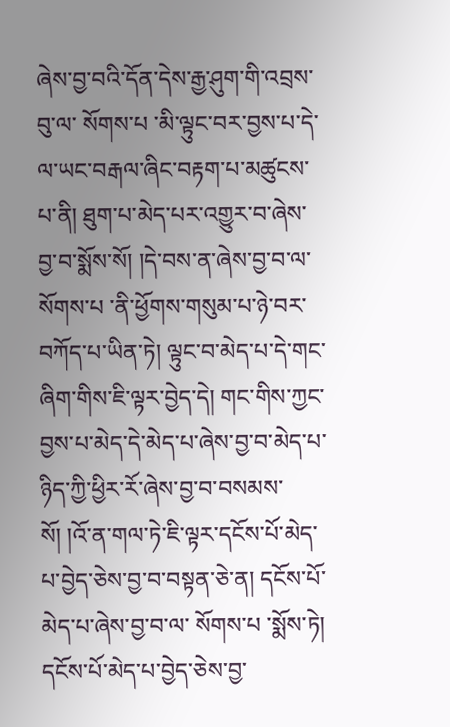ཞེས་བྱ་བའི་དོན་དེས་རྒྱ་ཤུག་གི་འབྲས་བུ་ལ་ སོགས་པ ་མི་ལྟུང་བར་བྱས་པ་དེ་ལ་ཡང་བརྒལ་ཞིང་བརྟག་པ་མཚུངས་པ་ནི། ཐུག་པ་མེད་པར་འགྱུར་བ་ཞེས་བྱ་བ་སྨོས་སོ། །དེ་བས་ན་ཞེས་བྱ་བ་ལ་ སོགས་པ ་ནི་ཕྱོགས་གསུམ་པ་ཉེ་བར་བཀོད་པ་ཡིན་ཏེ། ལྟུང་བ་མེད་པ་དེ་གང་ཞིག་གིས་ཇི་ལྟར་བྱེད་དེ། གང་གིས་ཀྱང་བྱས་པ་མེད་དེ་མེད་པ་ཞེས་བྱ་བ་མེད་པ་ཉིད་ཀྱི་ཕྱིར་རོ་ཞེས་བྱ་བ་བསམས་སོ། །འོ་ན་གལ་ཏེ་ཇི་ལྟར་དངོས་པོ་མེད་པ་བྱེད་ཅེས་བྱ་བ་བསྟན་ཅེ་ན། དངོས་པོ་མེད་པ་ཞེས་བྱ་བ་ལ་ སོགས་པ ་སྨོས་ཏེ། དངོས་པོ་མེད་པ་བྱེད་ཅེས་བྱ་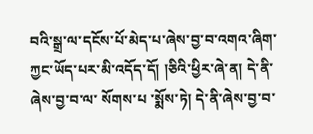བའི་སྒྲ་ལ་དངོས་པོ་མེད་པ་ཞེས་བྱ་བ་འགའ་ཞིག་ཀྱང་ཡོད་པར་མི་འདོད་དོ། །ཅིའི་ཕྱིར་ཞེ་ན། དེ་ནི་ཞེས་བྱ་བ་ལ་ སོགས་པ ་སྨོས་ཏེ། དེ་ནི་ཞེས་བྱ་བ་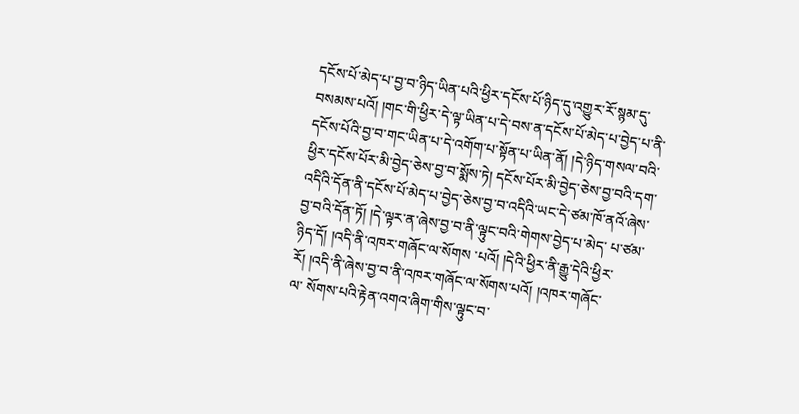དངོས་པོ་མེད་པ་བྱ་བ་ཉིད་ཡིན་པའི་ཕྱིར་དངོས་པོ་ཉིད་དུ་འགྱུར་རོ་སྙམ་དུ་བསམས་པའོ། །གང་གི་ཕྱིར་དེ་ལྟ་ཡིན་པ་དེ་བས་ན་དངོས་པོ་མེད་པ་བྱེད་པ་ནི་དངོས་པོའི་བྱ་བ་གང་ཡིན་པ་དེ་འགོག་པ་སྟོན་པ་ཡིན་ནོ། །དེ་ཉིད་གསལ་བའི་ཕྱིར་དངོས་པོར་མི་བྱེད་ཅེས་བྱ་བ་སྨོས་ཏེ། དངོས་པོར་མི་བྱེད་ཅེས་བྱ་བའི་དག་འདིའི་དོན་ནི་དངོས་པོ་མེད་པ་བྱེད་ཅེས་བྱ་བ་འདིའི་ཡང་དེ་ཙམ་ཁོ་ནའོ་ཞེས་བྱ་བའི་དོན་ཏོ། །དེ་ལྟར་ན་ཞེས་བྱ་བ་ནི་ལྟུང་བའི་གེགས་བྱེད་པ་མེད་ པ་ཙམ་ཉིད་དོ། །འདི་ནི་འཁར་གཞོང་ལ་སོགས ་པའོ། །དེའི་ཕྱིར་ནི་རྒྱུ་དེའི་ཕྱིར་རོ། །འདི་ནི་ཞེས་བྱ་བ་ནི་འཁར་གཞོང་ལ་སོགས་པའོ། །འཁར་གཞོང་
ལ་ སོགས་པའི་རྟེན་འགའ་ཞིག་གིས་ལྟུང་བ་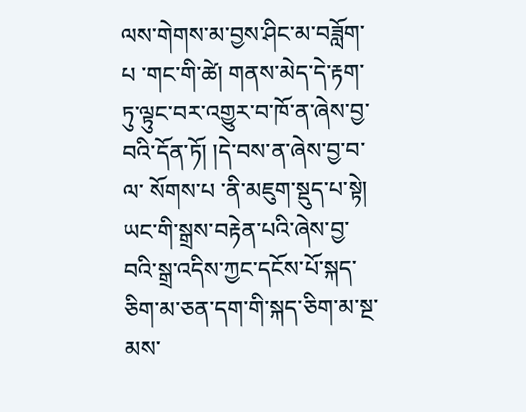ལས་གེགས་མ་བྱས་ཤིང་མ་བཟློག་པ ་གང་གི་ཚེ། གནས་མེད་དེ་རྟག་ཏུ་ལྟུང་བར་འགྱུར་བ་ཁོ་ན་ཞེས་བྱ་བའི་དོན་ཏོ། །དེ་བས་ན་ཞེས་བྱ་བ་ལ་ སོགས་པ ་ནི་མཇུག་སྡུད་པ་སྟེ། ཡང་གི་སྒྲས་བརྟེན་པའི་ཞེས་བྱ་བའི་སྒྲ་འདིས་ཀྱང་དངོས་པོ་སྐད་ཅིག་མ་ཅན་དག་གི་སྐད་ཅིག་མ་སྔ་མས་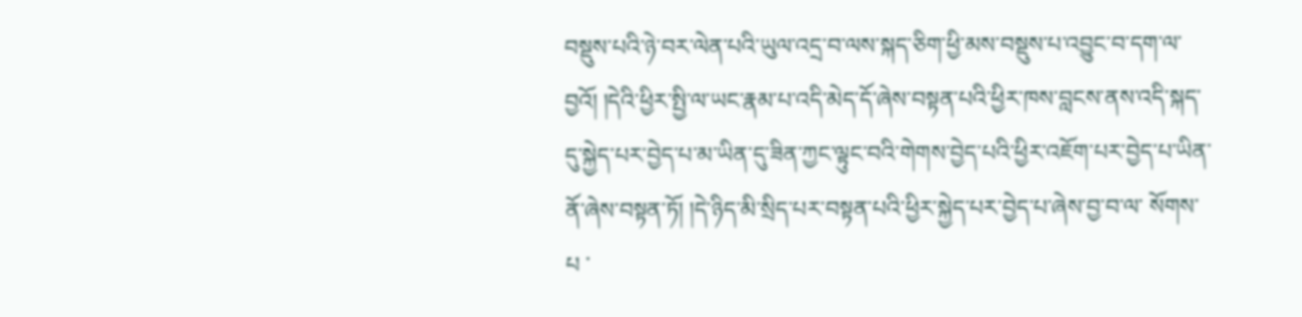བསྡུས་པའི་ཉེ་བར་ལེན་པའི་ཡུལ་འདྲ་བ་ལས་སྐད་ཅིག་ཕྱི་མས་བསྡུས་པ་འབྱུང་བ་དག་ལ་བྱའོ། །དེའི་ཕྱིར་སྤྱི་ལ་ཡང་རྣམ་པ་འདི་མེད་དོ་ཞེས་བསྟན་པའི་ཕྱིར་ཁས་བླངས་ནས་འདི་སྐད་དུ་སྐྱེད་པར་བྱེད་པ་མ་ཡིན་དུ་ཟིན་ཀྱང་ལྟུང་བའི་གེགས་བྱེད་པའི་ཕྱིར་འཇོག་པར་བྱེད་པ་ཡིན་ནོ་ཞེས་བསྟན་ཏོ། །དེ་ཉིད་མི་སྲིད་པར་བསྟན་པའི་ཕྱིར་སྐྱེད་པར་བྱེད་པ་ཞེས་བྱ་བ་ལ་ སོགས་པ ་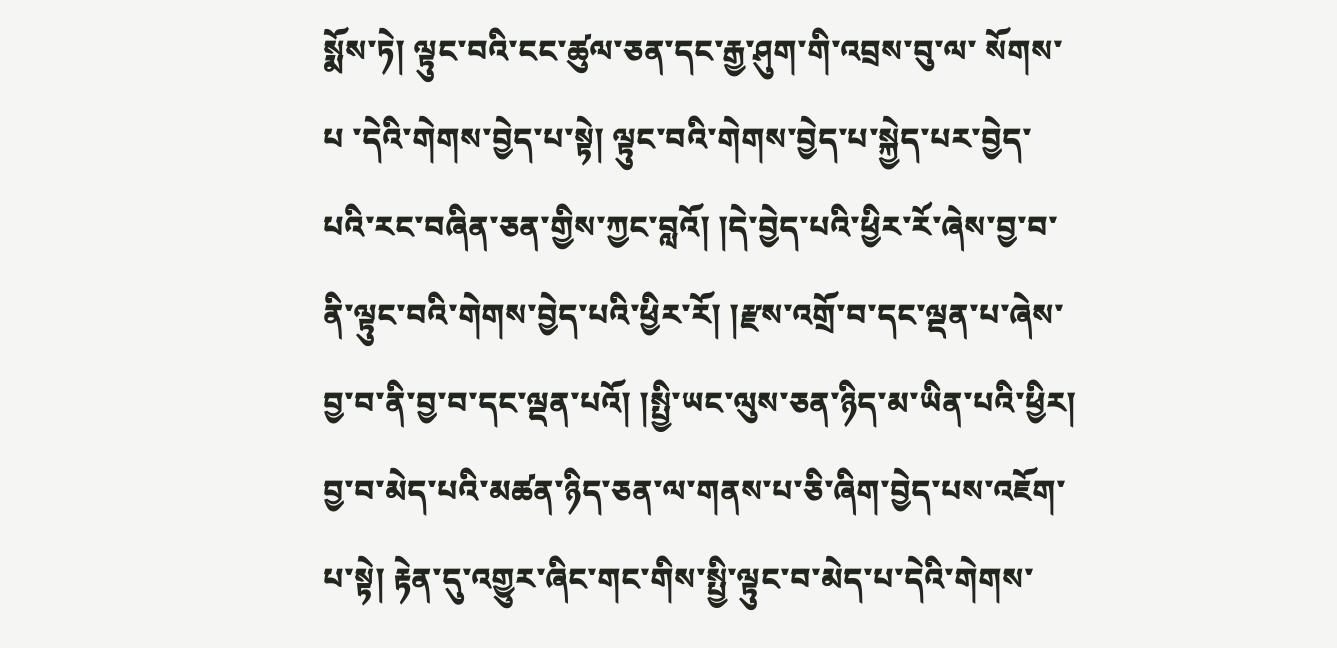སྨོས་ཏེ། ལྟུང་བའི་ངང་ཚུལ་ཅན་དང་རྒྱ་ཤུག་གི་འབྲས་བུ་ལ་ སོགས་པ ་དེའི་གེགས་བྱེད་པ་སྟེ། ལྟུང་བའི་གེགས་བྱེད་པ་སྐྱེད་པར་བྱེད་པའི་རང་བཞིན་ཅན་གྱིས་ཀྱང་བླའོ། །དེ་བྱེད་པའི་ཕྱིར་རོ་ཞེས་བྱ་བ་ནི་ལྟུང་བའི་གེགས་བྱེད་པའི་ཕྱིར་རོ། །རྫས་འགྲོ་བ་དང་ལྡན་པ་ཞེས་བྱ་བ་ནི་བྱ་བ་དང་ལྡན་པའོ། །སྤྱི་ཡང་ལུས་ཅན་ཉིད་མ་ཡིན་པའི་ཕྱིར། བྱ་བ་མེད་པའི་མཚན་ཉིད་ཅན་ལ་གནས་པ་ཅི་ཞིག་བྱེད་པས་འཇོག་པ་སྟེ། རྟེན་དུ་འགྱུར་ཞིང་གང་གིས་སྤྱི་ལྟུང་བ་མེད་པ་དེའི་གེགས་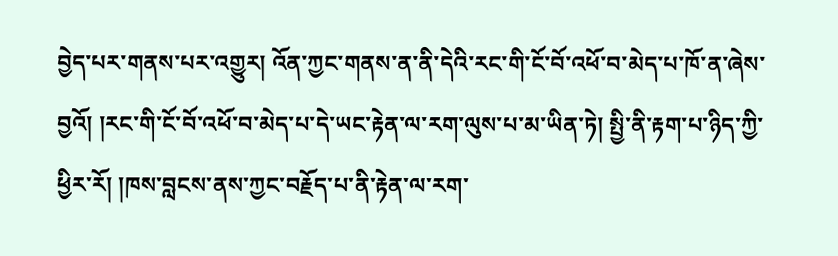བྱེད་པར་གནས་པར་འགྱུར། འོན་ཀྱང་གནས་ན་ནི་དེའི་རང་གི་ངོ་བོ་འཕོ་བ་མེད་པ་ཁོ་ན་ཞེས་བྱའོ། །རང་གི་ངོ་བོ་འཕོ་བ་མེད་པ་དེ་ཡང་རྟེན་ལ་རག་ལུས་པ་མ་ཡིན་ཏེ། སྤྱི་ནི་རྟག་པ་ཉིད་ཀྱི་ཕྱིར་རོ། །ཁས་བླངས་ནས་ཀྱང་བརྗོད་པ་ནི་རྟེན་ལ་རག་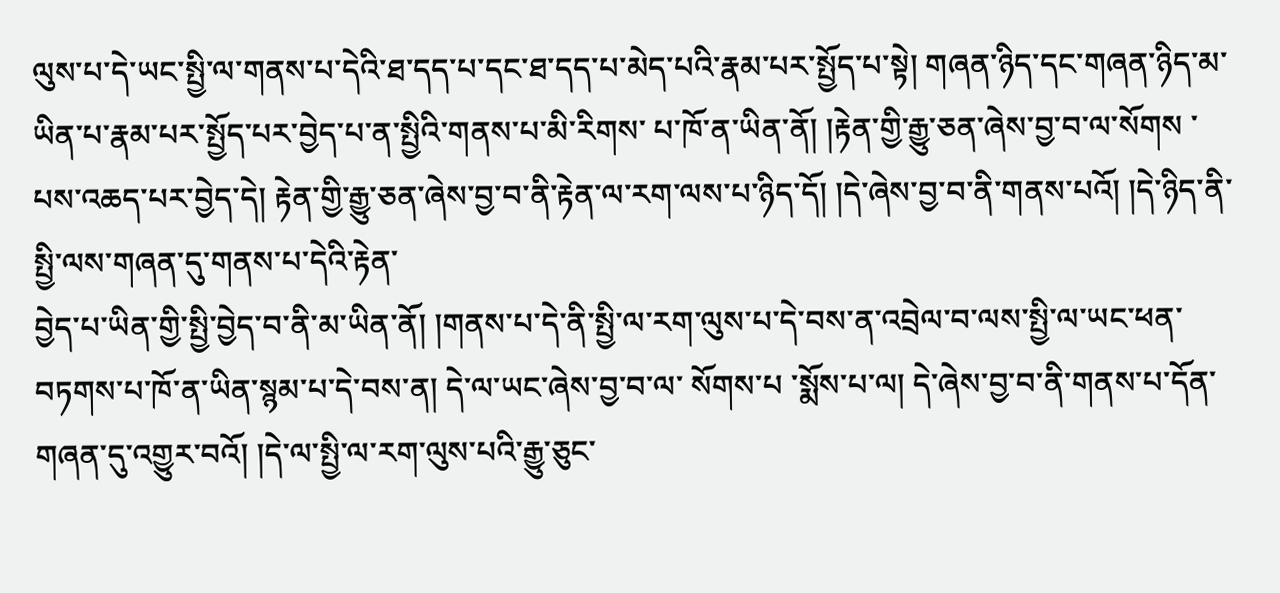ལུས་པ་དེ་ཡང་སྤྱི་ལ་གནས་པ་དེའི་ཐ་དད་པ་དང་ཐ་དད་པ་མེད་པའི་རྣམ་པར་སྤྱོད་པ་སྟེ། གཞན་ཉིད་དང་གཞན་ཉིད་མ་ཡིན་པ་རྣམ་པར་སྤྱོད་པར་བྱེད་པ་ན་སྤྱིའི་གནས་པ་མི་རིགས་ པ་ཁོ་ན་ཡིན་ནོ། །རྟེན་གྱི་རྒྱུ་ཅན་ཞེས་བྱ་བ་ལ་སོགས ་པས་འཆད་པར་བྱེད་དེ། རྟེན་གྱི་རྒྱུ་ཅན་ཞེས་བྱ་བ་ནི་རྟེན་ལ་རག་ལས་པ་ཉིད་དོ། །དེ་ཞེས་བྱ་བ་ནི་གནས་པའོ། །དེ་ཉིད་ནི་སྤྱི་ལས་གཞན་དུ་གནས་པ་དེའི་རྟེན་
བྱེད་པ་ཡིན་གྱི་སྤྱི་བྱེད་བ་ནི་མ་ཡིན་ནོ། །གནས་པ་དེ་ནི་སྤྱི་ལ་རག་ལུས་པ་དེ་བས་ན་འབྲེལ་བ་ལས་སྤྱི་ལ་ཡང་ཕན་བཏགས་པ་ཁོ་ན་ཡིན་སྙམ་པ་དེ་བས་ན། དེ་ལ་ཡང་ཞེས་བྱ་བ་ལ་ སོགས་པ ་སྨོས་པ་ལ། དེ་ཞེས་བྱ་བ་ནི་གནས་པ་དོན་གཞན་དུ་འགྱུར་བའོ། །དེ་ལ་སྤྱི་ལ་རག་ལུས་པའི་རྒྱུ་ཅུང་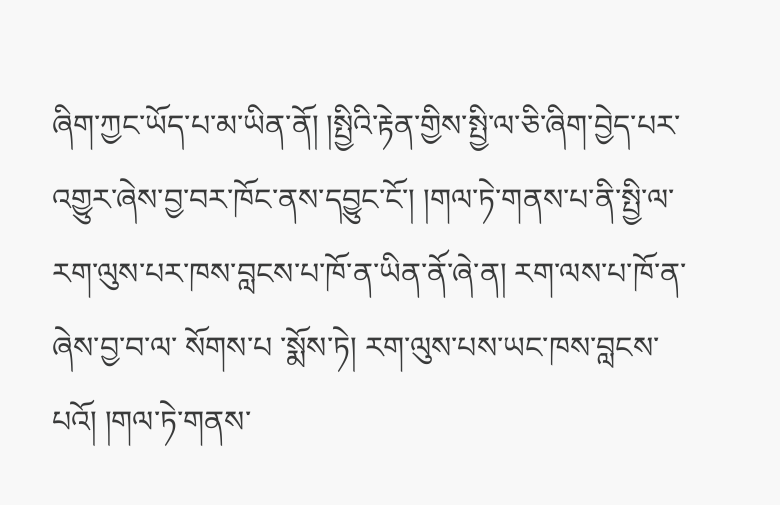ཞིག་ཀྱང་ཡོད་པ་མ་ཡིན་ནོ། །སྤྱིའི་རྟེན་གྱིས་སྤྱི་ལ་ཅི་ཞིག་བྱེད་པར་འགྱུར་ཞེས་བྱ་བར་ཁོང་ནས་དབྱུང་ངོ་། །གལ་ཏེ་གནས་པ་ནི་སྤྱི་ལ་རག་ལུས་པར་ཁས་བླངས་པ་ཁོ་ན་ཡིན་ནོ་ཞེ་ན། རག་ལས་པ་ཁོ་ན་ཞེས་བྱ་བ་ལ་ སོགས་པ ་སྨོས་ཏེ། རག་ལུས་པས་ཡང་ཁས་བླངས་པའོ། །གལ་ཏེ་གནས་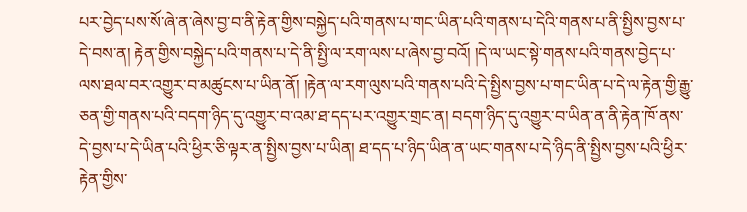པར་བྱེད་པས་སོ་ཞེ་ན་ཞེས་བྱ་བ་ནི་རྟེན་གྱིས་བསྐྱེད་པའི་གནས་པ་གང་ཡིན་པའི་གནས་པ་དེའི་གནས་པ་ནི་སྤྱིས་བྱས་པ་དེ་བས་ན། རྟེན་གྱིས་བསྐྱེད་པའི་གནས་པ་དེ་ནི་སྤྱི་ལ་རག་ལས་པ་ཞེས་བྱ་བའོ། །དེ་ལ་ཡང་སྟེ་གནས་པའི་གནས་བྱེད་པ་ལས་ཐལ་བར་འགྱུར་བ་མཚུངས་པ་ཡིན་ནོ། །རྟེན་ལ་རག་ལུས་པའི་གནས་པའི་དེ་སྤྱིས་བྱས་པ་གང་ཡིན་པ་དེ་ལ་རྟེན་གྱི་རྒྱུ་ཅན་གྱི་གནས་པའི་བདག་ཉིད་དུ་འགྱུར་བ་འམ་ཐ་དད་པར་འགྱུར་གྲང་ན། བདག་ཉིད་དུ་འགྱུར་བ་ཡིན་ན་ནི་རྟེན་ཁོ་ནས་དེ་བྱས་པ་དེ་ཡིན་པའི་ཕྱིར་ཅི་ལྟར་ན་སྤྱིས་བྱས་པ་ཡིན། ཐ་དད་པ་ཉིད་ཡིན་ན་ཡང་གནས་པ་དེ་ཉིད་ནི་སྤྱིས་བྱས་པའི་ཕྱིར་རྟེན་གྱིས་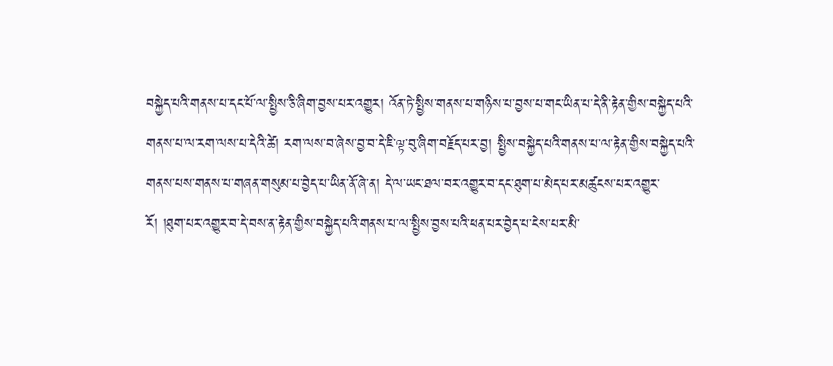བསྐྱེད་པའི་གནས་པ་དང་པོ་ལ་སྤྱིས་ཅི་ཞིག་བྱས་པར་འགྱུར། འོན་ཏེ་སྤྱིས་གནས་པ་གཉིས་པ་བྱས་པ་གང་ཡིན་པ་དེ་ནི་རྟེན་གྱིས་བསྐྱེད་པའི་གནས་པ་ལ་རག་ལས་པ་དེའི་ཚེ། རག་ལས་བ་ཞེས་བྱ་བ་དེ་ཇི་ལྟ་བུ་ཞིག་བརྗོད་པར་བྱ། སྤྱིས་བསྐྱེད་པའི་གནས་པ་ལ་རྟེན་གྱིས་བསྐྱེད་པའི་གནས་པས་གནས་པ་གཞན་གསུམ་པ་བྱེད་པ་ཡིན་ནོ་ཞེ་ན། དེ་ལ་ཡང་ཐལ་བར་འགྱུར་བ་དང་ཐུག་པ་མེད་པར་མཚུངས་པར་འགྱུར་རོ། །ཐུག་པར་འགྱུར་བ་དེ་བས་ན་རྟེན་གྱིས་བསྐྱེད་པའི་གནས་པ་ལ་སྤྱིས་བྱས་པའི་ཕན་པར་བྱེད་པ་ངེས་པར་མི་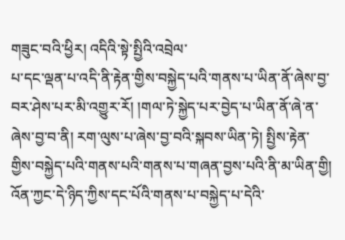གཟུང་བའི་ཕྱིར། འདིའི་སྟེ་སྤྱིའི་འབྲེལ་
པ་དང་ལྡན་པ་འདི་ནི་རྟེན་གྱིས་བསྐྱེད་པའི་གནས་པ་ཡིན་ནོ་ཞེས་བྱ་བར་ཤེས་པར་མི་འགྱུར་རོ། །གལ་ཏེ་སྐྱེད་པར་བྱེད་པ་ཡིན་ནོ་ཞེ་ན་ཞེས་བྱ་བ་ནི། རག་ལུས་པ་ཞེས་བྱ་བའི་སྐབས་ཡིན་ཏེ། སྤྱིས་རྟེན་གྱིས་བསྐྱེད་པའི་གནས་པའི་གནས་པ་གཞན་བྱས་པའི་ནི་མ་ཡིན་གྱི། འོན་ཀྱང་དེ་ཉིད་ཀྱིས་དང་པོའི་གནས་པ་བསྐྱེད་པ་དེའི་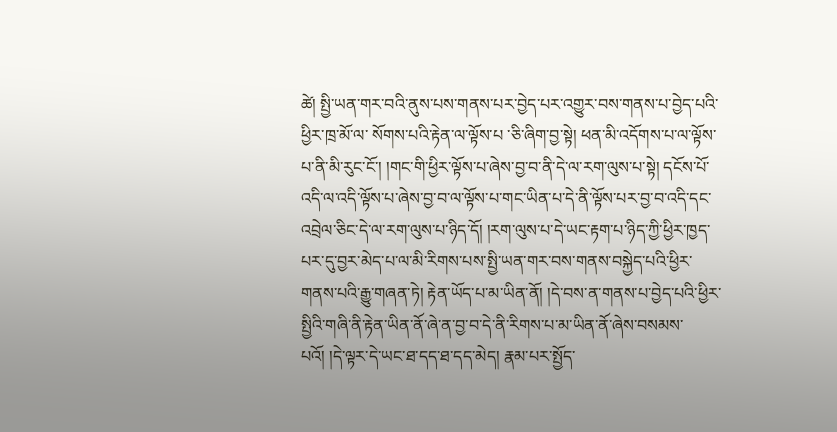ཚེ། སྤྱི་ཡན་གར་བའི་ནུས་པས་གནས་པར་བྱེད་པར་འགྱུར་བས་གནས་པ་བྱེད་པའི་ཕྱིར་ཁྲ་མོ་ལ་ སོགས་པའི་རྟེན་ལ་ལྟོས་པ ་ཅི་ཞིག་བྱ་སྟེ། ཕན་མི་འདོགས་པ་ལ་ལྟོས་པ་ནི་མི་རུང་ངོ་། །གང་གི་ཕྱིར་ལྟོས་པ་ཞེས་བྱ་བ་ནི་དེ་ལ་རག་ལུས་པ་སྟེ། དངོས་པོ་འདི་ལ་འདི་ལྟོས་པ་ཞེས་བྱ་བ་ལ་ལྟོས་པ་གང་ཡིན་པ་དེ་ནི་ལྟོས་པར་བྱ་བ་འདི་དང་འབྲེལ་ཅིང་དེ་ལ་རག་ལུས་པ་ཉིད་དོ། །རག་ལུས་པ་དེ་ཡང་རྟག་པ་ཉིད་ཀྱི་ཕྱིར་ཁྱད་པར་དུ་བྱར་མེད་པ་ལ་མི་རིགས་པས་སྤྱི་ཡན་གར་བས་གནས་བསྐྱེད་པའི་ཕྱིར་གནས་པའི་རྒྱུ་གཞན་ཏེ། རྟེན་ཡོད་པ་མ་ཡིན་ནོ། །དེ་བས་ན་གནས་པ་བྱེད་པའི་ཕྱིར་སྤྱིའི་གཞི་ནི་རྟེན་ཡིན་ནོ་ཞེ་ན་བྱ་བ་དེ་ནི་རིགས་པ་མ་ཡིན་ནོ་ཞེས་བསམས་པའོ། །དེ་ལྟར་དེ་ཡང་ཐ་དད་ཐ་དད་མེད། རྣམ་པར་སྤྱོད་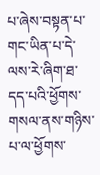པ་ཞེས་བསྟན་པ་གང་ཡིན་པ་དེ་ལས་རེ་ཞིག་ཐ་དད་པའི་ཕྱོགས་གསལ་ནས་གཉིས་པ་ལ་ཕྱོགས་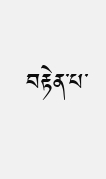བརྟེན་པ་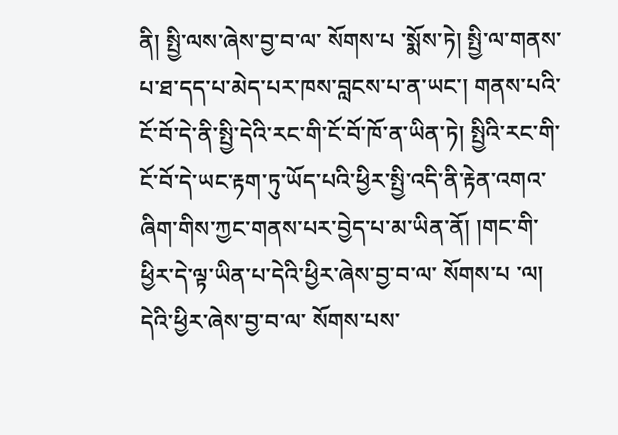ནི། སྤྱི་ལས་ཞེས་བྱ་བ་ལ་ སོགས་པ ་སྨོས་ཏེ། སྤྱི་ལ་གནས་པ་ཐ་དད་པ་མེད་པར་ཁས་བླངས་པ་ན་ཡང་། གནས་པའི་ངོ་བོ་དེ་ནི་སྤྱི་དེའི་རང་གི་ངོ་བོ་ཁོ་ན་ཡིན་ཏེ། སྤྱིའི་རང་གི་ངོ་བོ་དེ་ཡང་རྟག་ཏུ་ཡོད་པའི་ཕྱིར་སྤྱི་འདི་ནི་རྟེན་འགའ་ཞིག་གིས་ཀྱང་གནས་པར་བྱེད་པ་མ་ཡིན་ནོ། །གང་གི་ཕྱིར་དེ་ལྟ་ཡིན་པ་དེའི་ཕྱིར་ཞེས་བྱ་བ་ལ་ སོགས་པ ་ལ། དེའི་ཕྱིར་ཞེས་བྱ་བ་ལ་ སོགས་པས་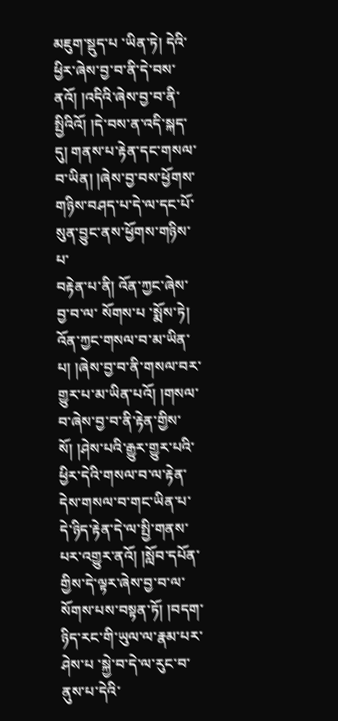མཇུག་སྡུད་པ ་ཡིན་ཏེ། དེའི་ཕྱིར་ཞེས་བྱ་བ་ནི་དེ་བས་ནའོ། །འདིའི་ཞེས་བྱ་བ་ནི་སྤྱིའིའོ། །དེ་བས་ན་འདི་སྐད་དུ། གནས་པ་རྟེན་དང་གསལ་བ་ཡིན། །ཞེས་བྱ་བས་ཕྱོགས་གཉིས་བཤད་པ་དེ་ལ་དང་པོ་སུན་བྱུང་ནས་ཕྱོགས་གཉིས་པ་
བརྟེན་པ་ནི། འོན་ཀྱང་ཞེས་བྱ་བ་ལ་ སོགས་པ ་སྨོས་ཏེ། འོན་ཀྱང་གསལ་བ་མ་ཡིན་པ། །ཞེས་བྱ་བ་ནི་གསལ་བར་གྱུར་པ་མ་ཡིན་པའོ། །གསལ་བ་ཞེས་བྱ་བ་ནི་རྟེན་གྱིས་སོ། །ཤེས་པའི་རྒྱུར་གྱུར་པའི་ཕྱིར་དེའི་གསལ་བ་ལ་རྟེན་དེས་གསལ་བ་གང་ཡིན་པ་དེ་ཉིད་རྟེན་དེ་ལ་སྤྱི་གནས་པར་འགྱུར་ནའོ། །སློབ་དཔོན་གྱིས་དེ་ལྟར་ཞེས་བྱ་བ་ལ་ སོགས་པས་བསྟན་ཏོ། །བདག་ཉིད་རང་གི་ཡུལ་ལ་རྣམ་པར་ཤེས་པ ་སྐྱེ་བ་དེ་ལ་རུང་བ་ནུས་པ་དེའི་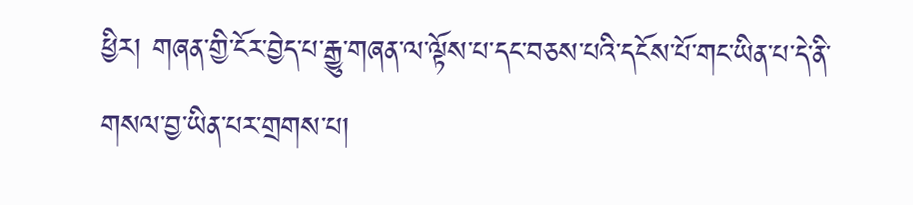ཕྱིར། གཞན་གྱི་ངོར་བྱེད་པ་རྒྱུ་གཞན་ལ་ལྟོས་པ་དང་བཅས་པའི་དངོས་པོ་གང་ཡིན་པ་དེ་ནི་གསལ་བྱ་ཡིན་པར་གྲགས་པ།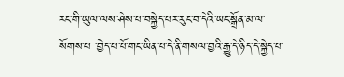རང་གི་ཡུལ་ལས་ཤེས་པ་བསྐྱེད་པར་རུང་བ་དེའི་ཡང་སྒྲོན་མ་ལ་ སོགས་པ ་བྱེད་པ་པོ་གང་ཡིན་པ་དེ་ནི་གསལ་བྱའི་རྒྱུ་དེ་ཉིད་དེ་སྐྱེད་པ་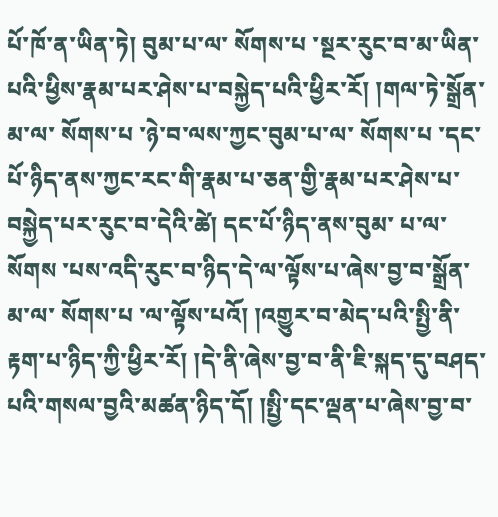པོ་ཁོ་ན་ཡིན་ཏེ། བུམ་པ་ལ་ སོགས་པ ་སྔར་རུང་བ་མ་ཡིན་པའི་ཕྱིས་རྣམ་པར་ཤེས་པ་བསྐྱེད་པའི་ཕྱིར་རོ། །གལ་ཏེ་སྒྲོན་མ་ལ་ སོགས་པ ་ཉེ་བ་ལས་ཀྱང་བུམ་པ་ལ་ སོགས་པ ་དང་པོ་ཉིད་ནས་ཀྱང་རང་གི་རྣམ་པ་ཅན་གྱི་རྣམ་པར་ཤེས་པ་བསྐྱེད་པར་རུང་བ་དེའི་ཚེ། དང་པོ་ཉིད་ནས་བུམ་ པ་ལ་སོགས ་པས་འདི་རུང་བ་ཉིད་དེ་ལ་ལྟོས་པ་ཞེས་བྱ་བ་སྒྲོན་མ་ལ་ སོགས་པ ་ལ་ལྟོས་པའོ། །འགྱུར་བ་མེད་པའི་སྤྱི་ནི་རྟག་པ་ཉིད་ཀྱི་ཕྱིར་རོ། །དེ་ནི་ཞེས་བྱ་བ་ནི་ཇི་སྐད་དུ་བཤད་པའི་གསལ་བྱའི་མཚན་ཉིད་དོ། །སྤྱི་དང་ལྡན་པ་ཞེས་བྱ་བ་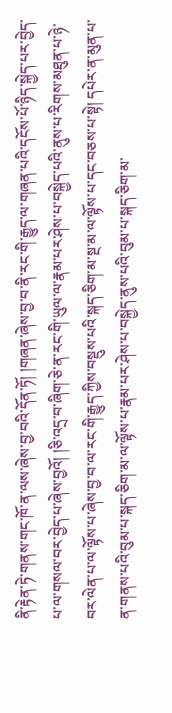ནི་རྟེན་ཏེ་གནས་གང་ཁོ་ན་ལས་ཞེས་བྱ་བའི་དོན་ཏོ། །གཞན་ཞེས་བྱ་བ་ནི་རང་གི་རྒྱུད་ལ་གཞན་པའི་དངོས་པོ་ཉིད་སྐྱེད་པར་བྱེད་པ་ལ་གསལ་བར་བྱེད་པ་ཞེས་བྱའོ། །ཅི་འདྲ་བ་ཞིག་ཅེ་ན་རང་གི་ཡུལ་ལ་རྣམ་པར་ཤེས་པ་བསྐྱེད་པའི་ནུས་པ་རིགས་མཐུན་པ་ཉེ་བར་ལེན་པ་ལ་ལྟོས་པ་ཞེས་བྱ་བ་ལ་རང་གི་རྒྱུད་ཀྱིས་བསྡུས་པའི་སྐད་ཅིག་མ་སྔ་མ་ལ་ལྟོས་པ་དང་བཅས་པ་སྟེ། དཔེར་ན་མུན་པ་ན་གནས་པའི་བུམ་པ་སྐད་ཅིག་མ་ལ་ལྟོས་པ་རྣམ་པར་ཤེས་པ་བསྐྱེད་ནུས་པའི་བུམ་པ་སྐད་ཅིག་མ་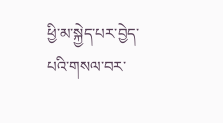ཕྱི་མ་སྐྱེད་པར་བྱེད་པའི་གསལ་བར་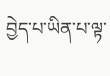བྱེད་པ་ཡིན་པ་ལྟ་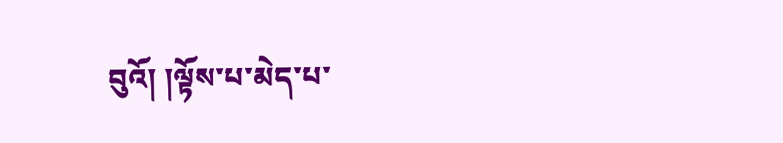བུའོ། །ལྟོས་པ་མེད་པ་